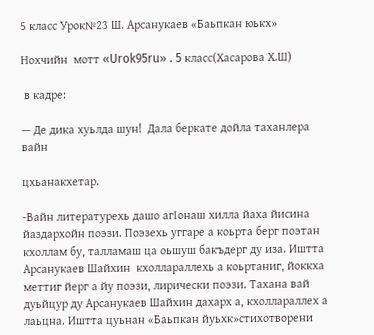5 класс Урок№23 Ш. Арсанукаев «Баьпкан юькх»

Нохчийн  мотт «Urok95ru» . 5 класс(Хасарова Х.Ш)

 в кадре:

— Де дика хуьлда шун!  Дала беркате дойла таханлера вайн

цхьанакхетар.

-Вайн литературехь дашо агIонаш хилла йаха йисина йаздархойн поэзи. Поэзехь уггаре а коьрта берг поэтан кхоллам бу, талламаш ца оьшуш бакъдерг ду иза. Иштта Арсанукаев Шайхин  кхоллараллехь а коьртаниг, йоккха меттиг йерг а йу поэзи, лирически поэзи. Тахана вай дуьйцур ду Арсанукаев Шайхин дахарх а, кхоллараллех а лаьцна. Иштта цуьнан «Баьпкан йуьхк»стихотворени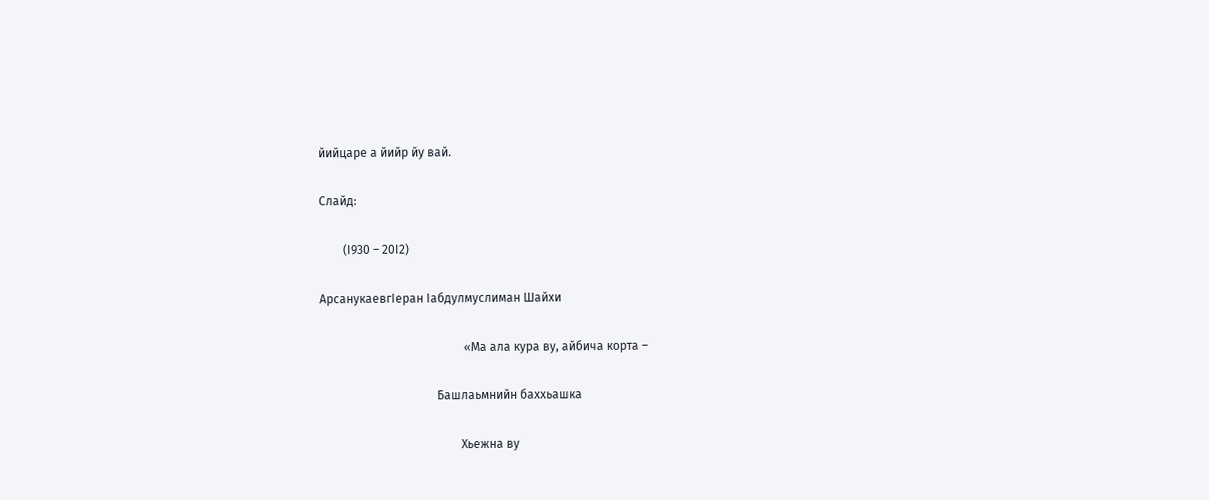йийцаре а йийр йу вай.

Слайд:

        (I930 – 20I2)

АрсанукаевгIеран Iабдулмуслиман Шайхи

                                                «Ма ала кура ву, айбича корта –

                                       Башлаьмнийн баххьашка

                                               Хьежна ву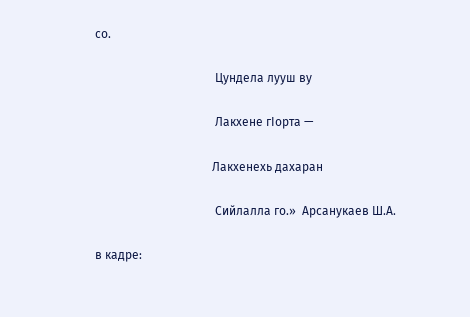со.

                                        Цундела лууш ву

                                        Лакхене гIорта —

                                       Лакхенехь дахаран

                                        Сийлалла го.»  Арсанукаев Ш.А.

в кадре: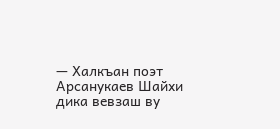— Халкъан поэт Арсанукаев Шайхи дика вевзаш ву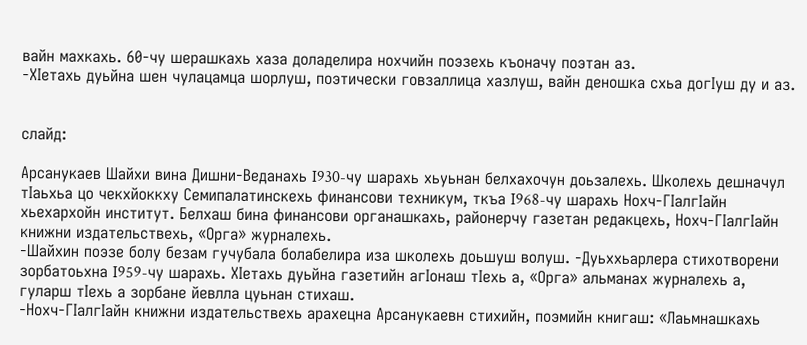вайн махкахь. 60-чу шерашкахь хаза доладелира нохчийн поэзехь къоначу поэтан аз.                            -ХIетахь дуьйна шен чулацамца шорлуш, поэтически говзаллица хазлуш, вайн деношка схьа догIуш ду и аз.


слайд:

Арсанукаев Шайхи вина Дишни-Веданахь I930-чу шарахь хьуьнан белхахочун доьзалехь. Школехь дешначул тIаьхьа цо чекхйоккху Семипалатинскехь финансови техникум, ткъа I968-чу шарахь Нохч-ГIалгIайн хьехархойн институт. Белхаш бина финансови органашкахь, районерчу газетан редакцехь, Нохч-ГIалгIайн книжни издательствехь, «Орга» журналехь.
-Шайхин поэзе болу безам гучубала болабелира иза школехь доьшуш волуш. -Дуьххьарлера стихотворени зорбатоьхна I959-чу шарахь. ХIетахь дуьйна газетийн агIонаш тIехь а, «Орга» альманах журналехь а, гуларш тIехь а зорбане йевлла цуьнан стихаш.
-Нохч-ГIалгIайн книжни издательствехь арахецна Арсанукаевн стихийн, поэмийн книгаш: «Лаьмнашкахь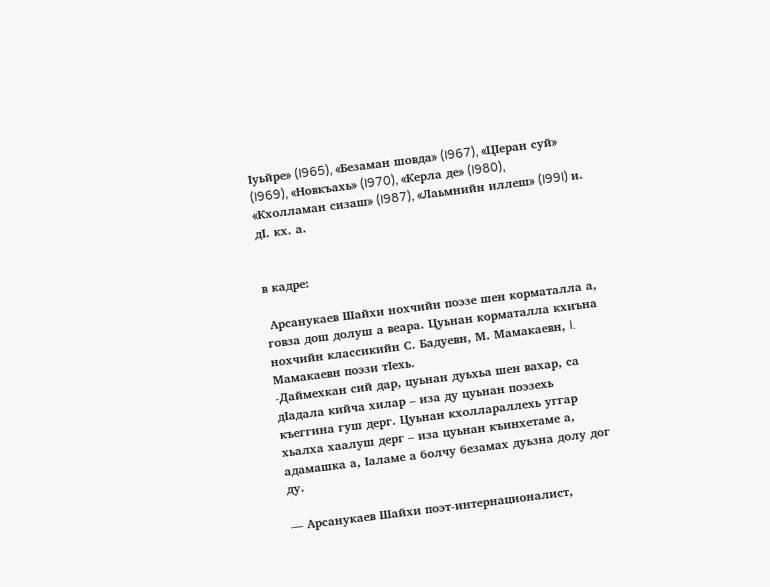Iуьйре» (I965), «Безаман шовда» (I967), «ЦIеран суй» (I969), «Новкъахь» (I970), «Керла де» (I980), «Кхолламан сизаш» (I987), «Лаьмнийн иллеш» (I99I) и. дI. кх. а.


в кадре:

 Арсанукаев Шайхи нохчийн поэзе шен корматалла а, говза дош долуш а веара. Цуьнан корматалла кхиъна нохчийн классикийн С. Бадуевн, М. Мамакаевн, I. Мамакаевн поэзи тIехь.
-Даймехкан сий дар, цуьнан дуьхьа шен вахар, са дIадала кийча хилар – иза ду цуьнан поэзехь къеггина гуш дерг. Цуьнан кхоллараллехь уггар хьалха хаалуш дерг – иза цуьнан къинхетаме а, адамашка а, Iаламе а болчу безамах дуьзна долу дог ду.

— Арсанукаев Шайхи поэт-интернационалист,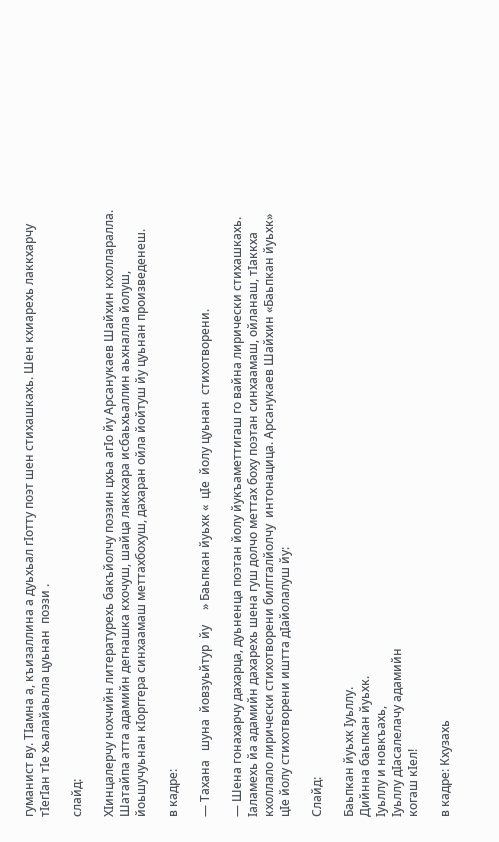гуманист ву. ТIамна а, къизаллина а дуьхьал гIотту поэт шен стихашкахь. Шен кхиарехь лаккхарчу тIегIан тIе хьалайаьлла цуьнан  поэзи .

слайд:

ХIинцалерчу нохчийн литературехь бакъйолчу поэзин цхьа агIо йу Арсанукаев Шайхин кхолларалла. Шатайпа атта адамийн дегнашка кхочуш, шайца лаккхара исбаьхьаллин аьхналла йолуш, йоьшучуьнан кIорггера синхаамаш меттахбохуш, дахаран ойла йойтуш йу цуьнан произведенеш.

в кадре:

— Тахана   шуна  йовзуьйтур  йу     » Баьпкан йуьхк «  цIе  йолу цуьнан  стихотворени.

— Шена гонахарчу дахарца, дуьненца поэтан йолу йукъаметтигаш го вайна лирически стихашкахь. Iаламехь йа адамийн дахарехь шена гуш долчо меттах боху поэтан синхаамаш, ойланаш, тIаккха кхоллало лирически стихотворени билггалйолчу  интонацица. Арсанукаев Шайхин «Баьпкан йуьхк» цIе йолу стихотворени иштта дIайолалуш йу:

Слайд:

Баьпкан йуьхк Iуьллу.
Дийнна баьпкан йуьхк.
Iуьллу и новкъахь,
Iуьллу дIасалелачу адамийн
когаш кIел!

в кадре: Кхузахь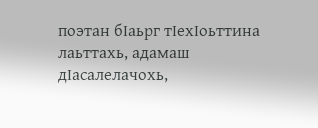поэтан бIаьрг тIехIоьттина лаьттахь, адамаш дIасалелачохь,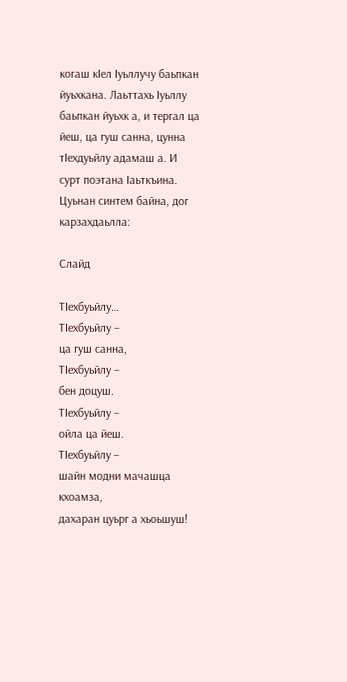когаш кIел Iуьллучу баьпкан йуьхкана. Лаьттахь Iуьллу баьпкан йуьхк а, и тергал ца йеш, ца гуш санна, цунна тIехдуьйлу адамаш а. И сурт поэтана Iаьткъина. Цуьнан синтем байна, дог карзахдаьлла:

Слайд

ТIехбуьйлу…
ТIехбуьйлу –
ца гуш санна,
ТIехбуьйлу –
бен доцуш.
ТIехбуьйлу –
ойла ца йеш.
ТIехбуьйлу –
шайн модни мачашца
кхоамза,
дахаран цуьрг а хьоьшуш!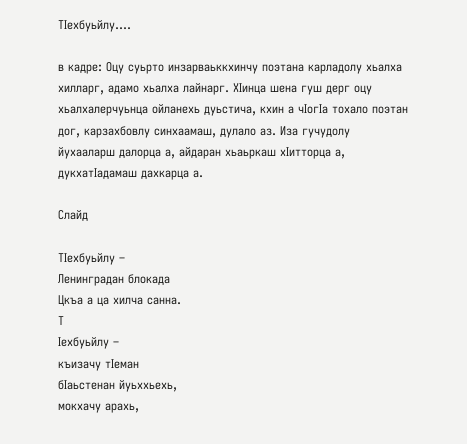ТIехбуьйлу….

в кадре: Оцу суьрто инзарваьккхинчу поэтана карладолу хьалха хилларг, адамо хьалха лайнарг. ХIинца шена гуш дерг оцу хьалхалерчуьнца ойланехь дуьстича, кхин а чIогIа тохало поэтан дог, карзахбовлу синхаамаш, дулало аз. Иза гучудолу йухааларш далорца а, айдаран хьаьркаш хIитторца а, дукхатIадамаш дахкарца а.

Слайд

ТIехбуьйлу –
Ленинградан блокада
Цкъа а ца хилча санна.
Т
Iехбуьйлу –
къизачу тIеман
бIаьстенан йуьххьехь,
мокхачу арахь,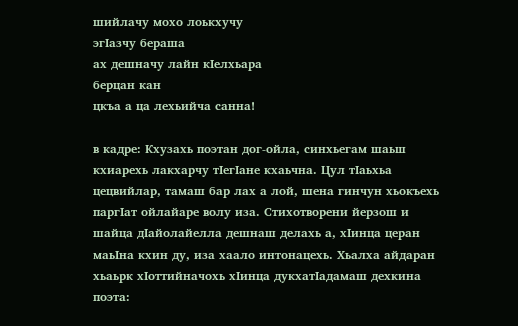шийлачу мохо лоькхучу
эгIазчу бераша
ах дешначу лайн кIелхьара
берцан кан
цкъа а ца лехьийча санна!

в кадре: Кхузахь поэтан дог-ойла, синхьегам шаьш кхиарехь лакхарчу тIегIане кхаьчна. Цул тIаьхьа цецвийлар, тамаш бар лах а лой, шена гинчун хьокъехь паргIат ойлайаре волу иза. Стихотворени йерзош и шайца дIайолайелла дешнаш делахь а, хIинца церан маьIна кхин ду, иза хаало интонацехь. Хьалха айдаран хьаьрк хIоттийначохь хIинца дукхатIадамаш дехкина поэта: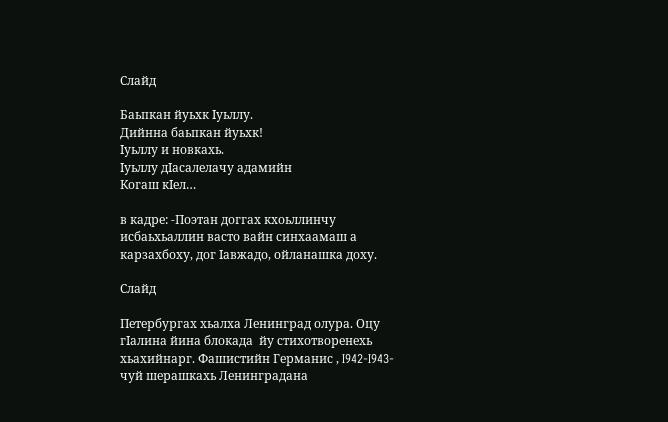Слайд

Баьпкан йуьхк Iуьллу.
Дийнна баьпкан йуьхк!
Iуьллу и новкахь.
Iуьллу дIасалелачу адамийн
Когаш кIел…

в кадре: -Поэтан доггах кхоьллинчу исбаьхьаллин васто вайн синхаамаш а карзахбоху, дог Iавжадо, ойланашка доху.

Слайд

Петербургах хьалха Ленинград олура. Оцу гIалина йина блокада  йу стихотворенехь хьахийнарг. Фашистийн Германис , I942-I943-чуй шерашкахь Ленинградана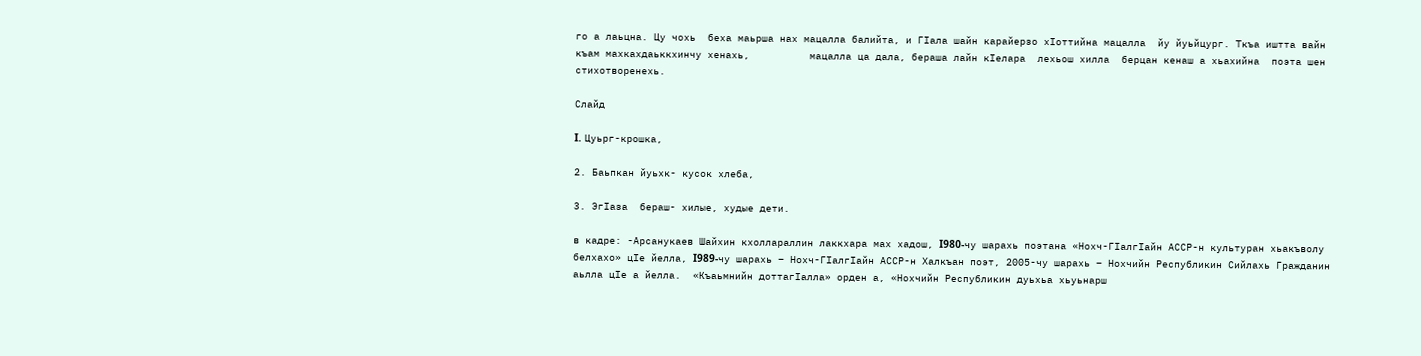го а лаьцна. Цу чохь  беха маьрша нах мацалла балийта, и ГIала шайн карайерзо хIоттийна мацалла  йу йуьйцург. Ткъа иштта вайн къам махкахдаьккхинчу хенахь,          мацалла ца дала, бераша лайн кIелара  лехьош хилла  берцан кенаш а хьахийна  поэта шен стихотворенехь.

Слайд

I. Цуьрг-крошка,

2. Баьпкан йуьхк- кусок хлеба,

3. ЭгIаза  бераш- хилые, худые дети.

в кадре: -Арсанукаев Шайхин кхоллараллин лаккхара мах хадош, I980-чу шарахь поэтана «Нохч-ГIалгIайн АССР-н культуран хьакъволу белхахо» цIе йелла, I989-чу шарахь – Нохч-ГIалгIайн АССР-н Халкъан поэт, 2005-чу шарахь – Нохчийн Республикин Сийлахь Гражданин аьлла цIе а йелла.  «Къаьмнийн доттагIалла» орден а, «Нохчийн Республикин дуьхьа хьуьнарш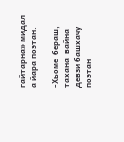гайтарна» мидал а йара поэтан.

-Хьоме  бераш, тахана  вайна девзи башхачу поэтан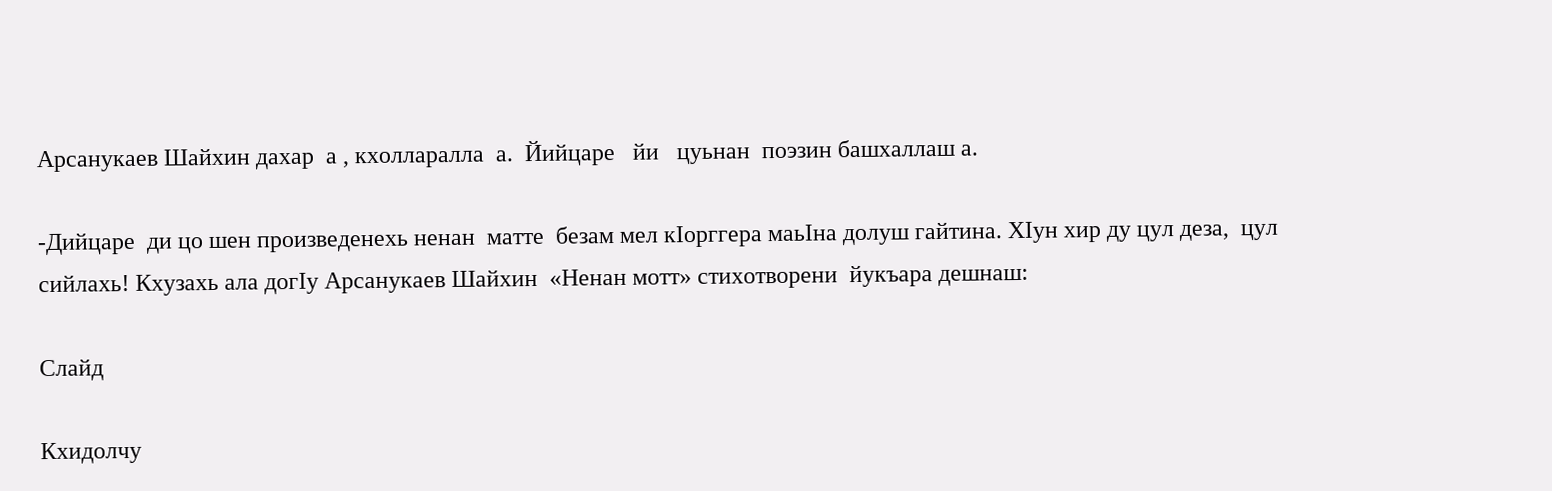Арсанукаев Шайхин дахар  а , кхолларалла  а.  Йийцаре   йи   цуьнан  поэзин башхаллаш а.

-Дийцаре  ди цо шен произведенехь ненан  матте  безам мел кIорггера маьIна долуш гайтина. ХIун хир ду цул деза,  цул сийлахь! Кхузахь ала догIу Арсанукаев Шайхин  «Ненан мотт» стихотворени  йукъара дешнаш:

Слайд

Кхидолчу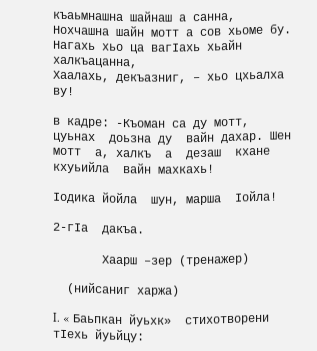къаьмнашна шайнаш а санна,
Нохчашна шайн мотт а сов хьоме бу.
Нагахь хьо ца вагIахь хьайн халкъацанна,
Хаалахь, декъазниг, – хьо цхьалха ву!

в кадре: -Къоман са ду мотт, цуьнах  доьзна ду  вайн дахар. Шен  мотт  а, халкъ  а  дезаш  кхане кхуьийла  вайн махкахь!

Iодика йойла  шун, марша  Iойла!

2-гIа  дакъа.

       Хаарш –зер (тренажер)

  (нийсаниг харжа)

I. « Баьпкан йуьхк»  стихотворени  тIехь йуьйцу: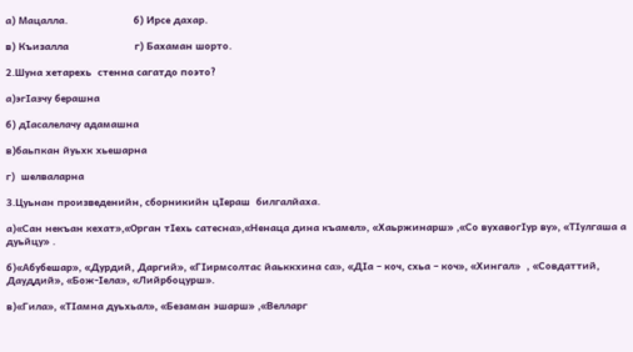а) Мацалла.                      б) Ирсе дахар.

в) Къизалла                      г) Бахаман шорто.

2.Шуна хетарехь  стенна сагатдо поэто?

а)эгIазчу берашна

б) дIасалелачу адамашна

в)баьпкан йуьхк хьешарна

г)  шелваларна

3.Цуьнан произведенийн, сборникийн цIераш  билгалйаха.

а)«Сан некъан кехат»,«Орган тIехь сатесна»,«Ненаца дина къамел», «Хаьржинарш» ,«Со вухавогIур ву», «ТIулгаша а дуьйцу» .

б)«Абубешар», «Дурдий, Даргий», «ГIирмсолтас йаьккхина са», «ДIа – коч, схьа – коч», «Хингал»  , «Совдаттий, Дауддий», «Бож-Iела», «Лийрбоцурш».

в)«Гила», «ТIамна дуьхьал», «Безаман эшарш» ,«Велларг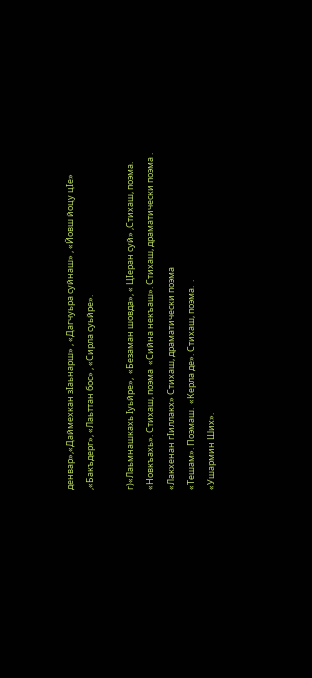денвар»,«Даймехкан зIаьнарш» , «Дагчуьра суйнаш» , «Йовш йоцу цIе» ,«Бакъдерг», «Лаьттан бос» , «Сирла суьйре».

г)«Лаьмнашкахь Iуьйре»,  «Безаман шовда», « ЦIеран суй» ,Стихаш, поэма.
«Новкъахь». Стихаш, поэма  «Сийна некъаш». Стихаш, драматически поэма .
«Лакхенан гIиллакх» Стихаш, драматически поэма
«Тешам». Поэмаш.  «Керла де». Стихаш, поэма.  .
«Ушармин Ших».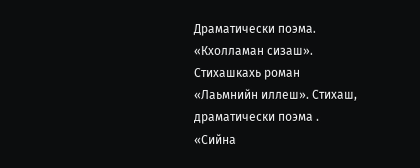Драматически поэма.
«Кхолламан сизаш». Стихашкахь роман
«Лаьмнийн иллеш». Стихаш, драматически поэма .
«Сийна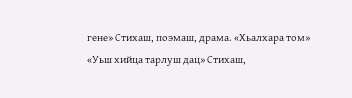гене» Стихаш, поэмаш, драма. «Хьалхара том»
«Уьш хийца тарлуш дац» Стихаш,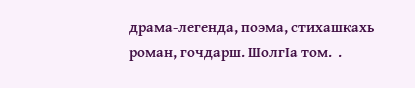драма-легенда, поэма, стихашкахь роман, гочдарш. ШолгIа том.  .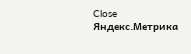Close
Яндекс.Метрика